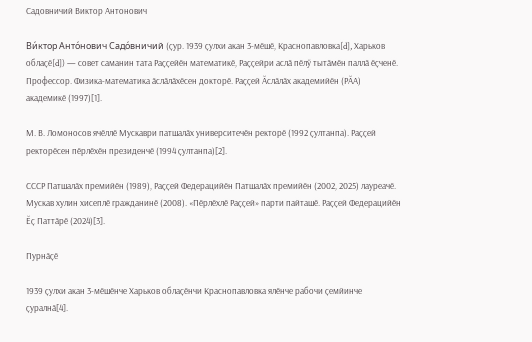Садовничий Виктор Антонович

Ви́ктор Анто́нович Садо́вничий (ҫур. 1939 ҫулхи акан 3-мӗшӗ, Краснопавловка[d], Харьков облаҫӗ[d]) — совет саманин тата Раҫҫейӗн математикӗ, Раҫҫейри аслӑ пӗлӳ тытӑмӗн паллӑ ӗҫченӗ. Профессор. Физика-математика ӑслӑлӑхӗсен докторӗ. Раҫҫей Ӑслӑлӑх академийӗн (РӐА) академикӗ (1997)[1].

М. В. Ломоносов ячӗллӗ Мускаври патшалӑх университечӗн ректорӗ (1992 ҫултанпа). Раҫҫей ректорӗсен пӗрлӗхӗн президенчӗ (1994 ҫултанпа)[2].

СССР Патшалӑх премийӗн (1989), Раҫҫей Федерацийӗн Патшалӑх премийӗн (2002, 2025) лауреачӗ. Мускав хулин хисеплӗ гражданинӗ (2008). «Пӗрлӗхлӗ Раҫҫей» парти пайташӗ. Раҫҫей Федерацийӗн Ӗҫ Паттӑрӗ (2024)[3].

Пурнӑҫӗ

1939 ҫулхи акан 3-мӗшӗнче Харьков облаҫӗнчи Краснопавловка ялӗнче рабочи ҫемйинче ҫуралнӑ[4].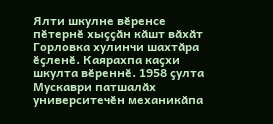Ялти шкулне вӗренсе пӗтернӗ хыҫҫӑн кӑшт вӑхӑт Горловка хулинчи шахтӑра ӗҫленӗ. Каярахпа каҫхи шкулта вӗреннӗ. 1958 ҫулта Мускаври патшалӑх университечӗн механикӑпа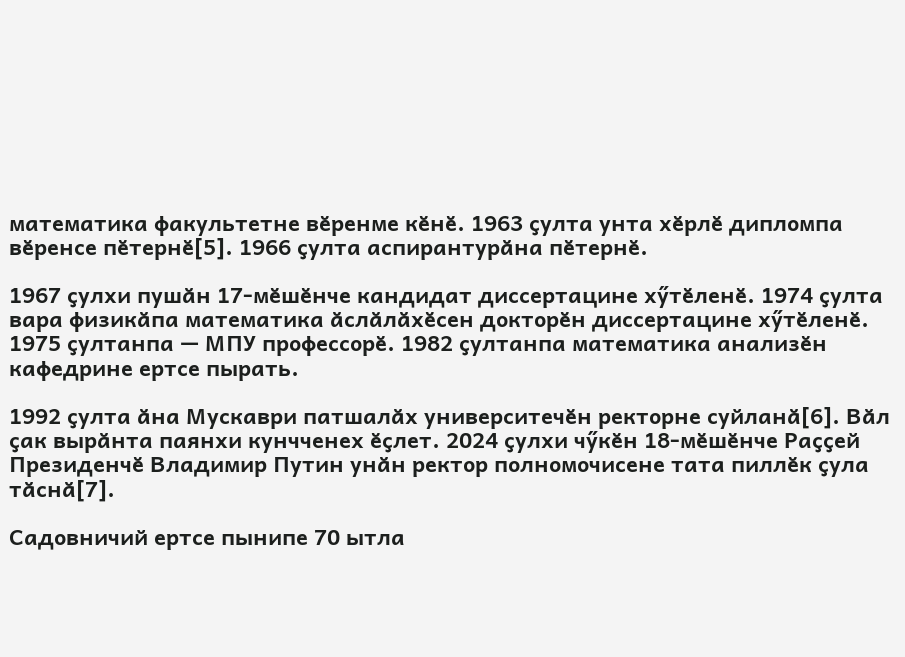математика факультетне вӗренме кӗнӗ. 1963 ҫулта унта хӗрлӗ дипломпа вӗренсе пӗтернӗ[5]. 1966 ҫулта аспирантурӑна пӗтернӗ.

1967 ҫулхи пушӑн 17-мӗшӗнче кандидат диссертацине хӳтӗленӗ. 1974 ҫулта вара физикӑпа математика ӑслӑлӑхӗсен докторӗн диссертацине хӳтӗленӗ. 1975 ҫултанпа — МПУ профессорӗ. 1982 ҫултанпа математика анализӗн кафедрине ертсе пырать.

1992 ҫулта ӑна Мускаври патшалӑх университечӗн ректорне суйланӑ[6]. Вӑл ҫак вырӑнта паянхи кунчченех ӗҫлет. 2024 ҫулхи чӳкӗн 18-мӗшӗнче Раҫҫей Президенчӗ Владимир Путин унӑн ректор полномочисене тата пиллӗк ҫула тӑснӑ[7].

Садовничий ертсе пынипе 70 ытла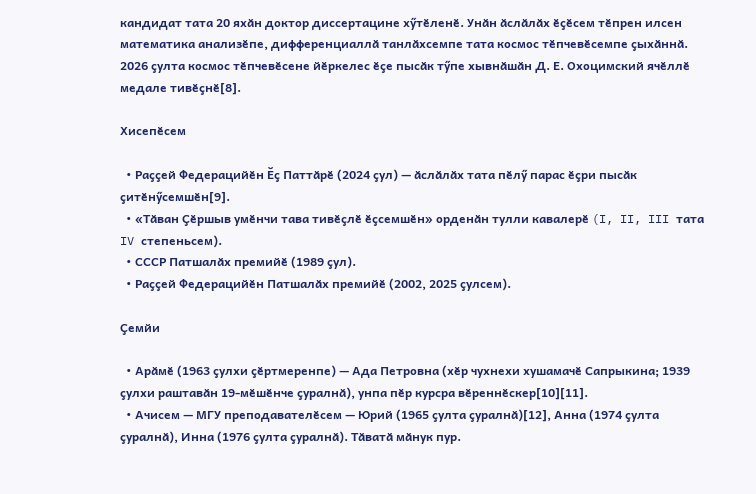кандидат тата 20 яхӑн доктор диссертацине хӳтӗленӗ. Унӑн ӑслӑлӑх ӗҫӗсем тӗпрен илсен математика анализӗпе, дифференциаллӑ танлӑхсемпе тата космос тӗпчевӗсемпе ҫыхӑннӑ. 2026 ҫулта космос тӗпчевӗсене йӗркелес ӗҫе пысӑк тӳпе хывнӑшӑн Д. Е. Охоцимский ячӗллӗ медале тивӗҫнӗ[8].

Хисепӗсем

  • Раҫҫей Федерацийӗн Ӗҫ Паттӑрӗ (2024 ҫул) — ӑслӑлӑх тата пӗлӳ парас ӗҫри пысӑк ҫитӗнӳсемшӗн[9].
  • «Тӑван Ҫӗршыв умӗнчи тава тивӗҫлӗ ӗҫсемшӗн» орденӑн тулли кавалерӗ (I, II, III тата IV степеньсем).
  • СССР Патшалӑх премийӗ (1989 ҫул).
  • Раҫҫей Федерацийӗн Патшалӑх премийӗ (2002, 2025 ҫулсем).

Ҫемйи

  • Арӑмӗ (1963 ҫулхи ҫӗртмеренпе) — Ада Петровна (хӗр чухнехи хушамачӗ Сапрыкина; 1939 ҫулхи раштавӑн 19-мӗшӗнче ҫуралнӑ), унпа пӗр курсра вӗреннӗскер[10][11].
  • Ачисем — МГУ преподавателӗсем — Юрий (1965 ҫулта ҫуралнӑ)[12], Анна (1974 ҫулта ҫуралнӑ), Инна (1976 ҫулта ҫуралнӑ). Тӑватӑ мӑнук пур.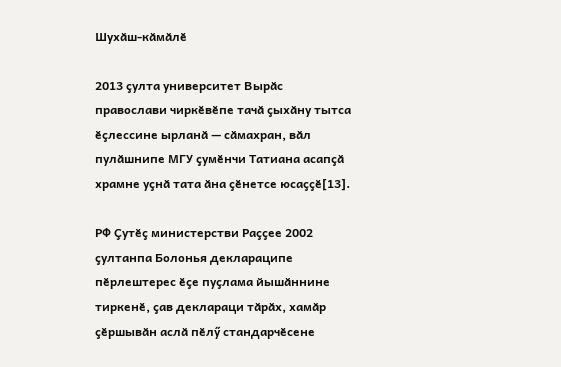Шухӑш-кӑмӑлӗ

2013 ҫулта университет Вырӑс православи чиркӗвӗпе тачӑ ҫыхӑну тытса ӗҫлессине ырланӑ — сӑмахран, вӑл пулӑшнипе МГУ ҫумӗнчи Татиана асапҫӑ храмне уҫнӑ тата ӑна ҫӗнетсе юсаҫҫӗ[13].

РФ Ҫутӗҫ министерстви Раҫҫее 2002 ҫултанпа Болонья деклараципе пӗрлештерес ӗҫе пуҫлама йышӑннине тиркенӗ, ҫав деклараци тӑрӑх, хамӑр ҫӗршывӑн аслӑ пӗлӳ стандарчӗсене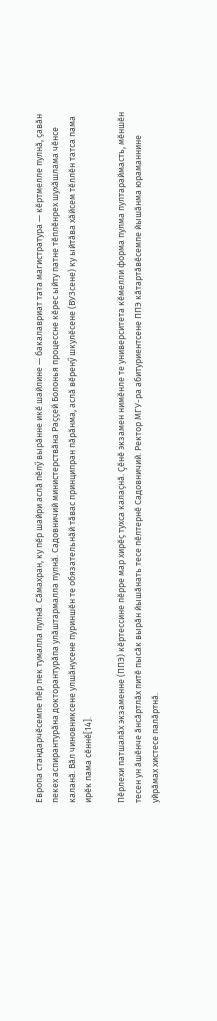Европа стандарчӗсемпе пӗр пек тумалла пулнӑ. Сӑмахран, ку пӗр шайри аслӑ пӗлӳ вырӑнне икӗ шайлине — бакалавриат тата магистратура — кӗртмелле пулнӑ, ҫавӑн пекех аспирантурӑна докторантурӑпа улӑштармалла пулнӑ. Садовничий министерствӑна Раҫҫей Болонья процессне кӗрес ыйту патне тӗплӗнрех шухӑшлама чӗнсе каланӑ. Вӑл чиновниксене улшӑнусене пуриншӗн те обязательнӑй тӑвас принципран пӑрӑнма, аслӑ вӗренӳ шкулӗсене (ВУЗсене) ку ыйтӑва хӑйсем тӗллӗн татса пама ирӗк пама сӗннӗ[14].

Пӗрлехи патшалӑх экзаменне (ППЭ) кӗртессине пӗрре мар хирӗҫ тухса калаҫнӑ. Ҫӗнӗ экзамен нимӗнле те университета кӗмелли форма пулма пултараймасть, мӗншӗн тесен ун ӑшӗнче ӑнсӑртлӑх питӗ пысӑк вырӑн йышӑнать тесе пӗлтернӗ Садовничий. Ректор МГУ-ра абитуриентсене ППЭ кӑтартӑвӗсемпе йышӑнма юраманнине уйрӑмах хистесе палӑртнӑ.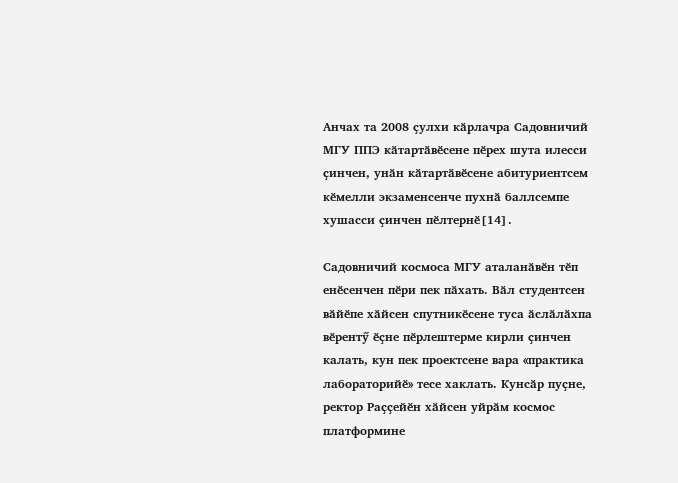Анчах та 2008 ҫулхи кӑрлачра Садовничий МГУ ППЭ кӑтартӑвӗсене пӗрех шута илесси ҫинчен, унӑн кӑтартӑвӗсене абитуриентсем кӗмелли экзаменсенче пухнӑ баллсемпе хушасси ҫинчен пӗлтернӗ[14].

Садовничий космоса МГУ аталанӑвӗн тӗп енӗсенчен пӗри пек пӑхать. Вӑл студентсен вӑйӗпе хӑйсен спутникӗсене туса ӑслӑлӑхпа вӗрентӳ ӗҫне пӗрлештерме кирли ҫинчен калать, кун пек проектсене вара «практика лабораторийӗ» тесе хаклать. Кунсӑр пуҫне, ректор Раҫҫейӗн хӑйсен уйрӑм космос платформине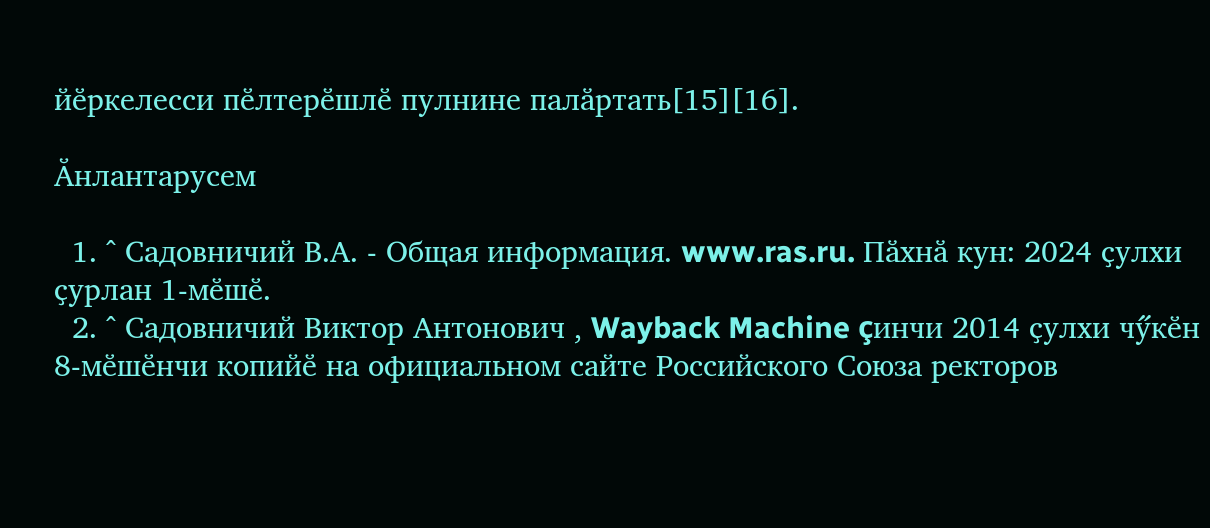йӗркелесси пӗлтерӗшлӗ пулнине палӑртать[15][16].

Ӑнлантарусем

  1. ^ Садовничий В.А. - Общая информация. www.ras.ru. Пӑхнӑ кун: 2024 ҫулхи ҫурлан 1-мӗшӗ.
  2. ^ Садовничий Виктор Антонович , Wayback Machine çинчи 2014 ҫулхи чӳкӗн 8-мӗшӗнчи копийӗ на официальном сайте Российского Союза ректоров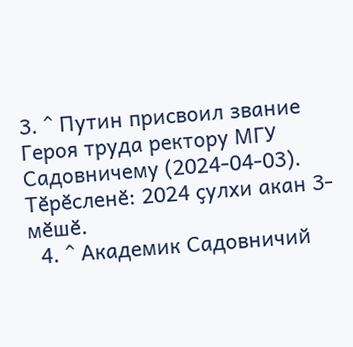3. ^ Путин присвоил звание Героя труда ректору МГУ Садовничему (2024-04-03). Тӗрӗсленӗ: 2024 ҫулхи акан 3-мӗшӗ.
  4. ^ Академик Садовничий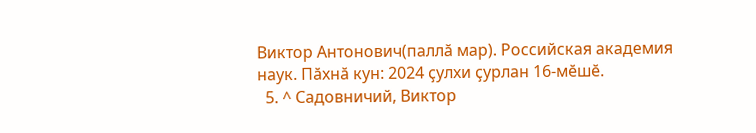Виктор Антонович(паллӑ мар). Российская академия наук. Пӑхнӑ кун: 2024 ҫулхи ҫурлан 16-мӗшӗ.
  5. ^ Садовничий, Виктор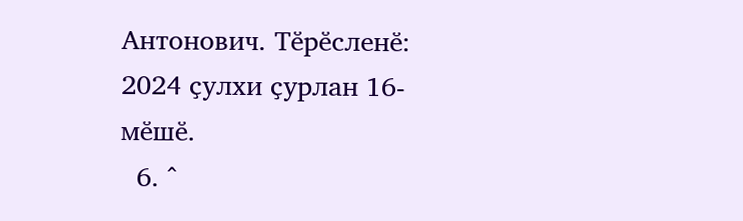Антонович. Тӗрӗсленӗ: 2024 ҫулхи ҫурлан 16-мӗшӗ.
  6. ^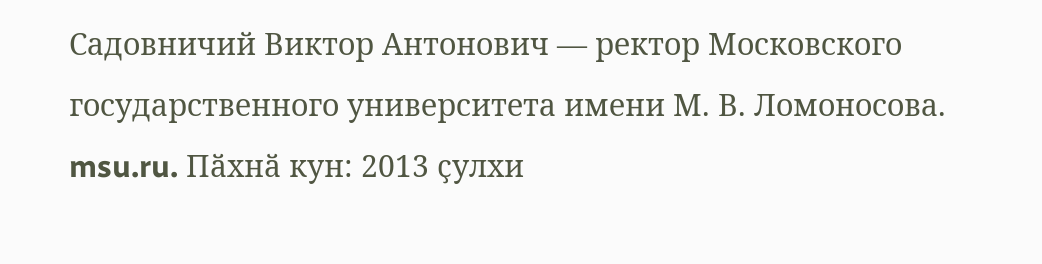Садовничий Виктор Антонович — ректор Московского государственного университета имени М. В. Ломоносова. msu.ru. Пӑхнӑ кун: 2013 ҫулхи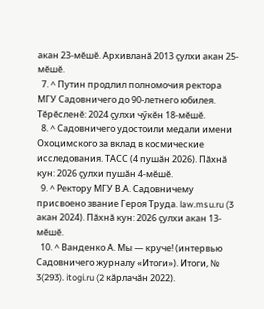акан 23-мӗшӗ. Архивланӑ 2013 ҫулхи акан 25-мӗшӗ.
  7. ^ Путин продлил полномочия ректора МГУ Садовничего до 90-летнего юбилея. Тӗрӗсленӗ: 2024 ҫулхи чӳкӗн 18-мӗшӗ.
  8. ^ Садовничего удостоили медали имени Охоцимского за вклад в космические исследования. ТАСС (4 пушӑн 2026). Пӑхнӑ кун: 2026 ҫулхи пушӑн 4-мӗшӗ.
  9. ^ Ректору МГУ В.А. Садовничему присвоено звание Героя Труда. law.msu.ru (3 акан 2024). Пӑхнӑ кун: 2026 ҫулхи акан 13-мӗшӗ.
  10. ^ Ванденко А. Мы — круче! (интервью Садовничего журналу «Итоги»). Итоги, № 3(293). itogi.ru (2 кӑрлачӑн 2022).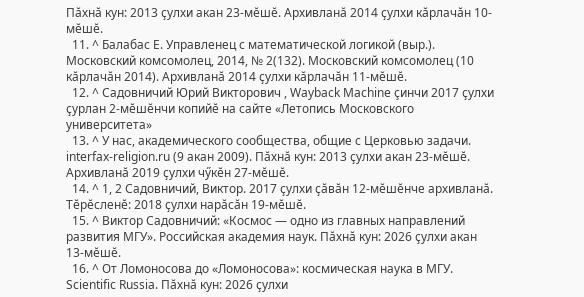Пӑхнӑ кун: 2013 ҫулхи акан 23-мӗшӗ. Архивланӑ 2014 ҫулхи кӑрлачӑн 10-мӗшӗ.
  11. ^ Балабас Е. Управленец с математической логикой (выр.). Московский комсомолец, 2014, № 2(132). Московский комсомолец (10 кӑрлачӑн 2014). Архивланӑ 2014 ҫулхи кӑрлачӑн 11-мӗшӗ.
  12. ^ Садовничий Юрий Викторович , Wayback Machine çинчи 2017 ҫулхи ҫурлан 2-мӗшӗнчи копийӗ на сайте «Летопись Московского университета»
  13. ^ У нас, академического сообщества, общие с Церковью задачи. interfax-religion.ru (9 акан 2009). Пӑхнӑ кун: 2013 ҫулхи акан 23-мӗшӗ. Архивланӑ 2019 ҫулхи чӳкӗн 27-мӗшӗ.
  14. ^ 1, 2 Садовничий, Виктор. 2017 ҫулхи ҫӑвӑн 12-мӗшӗнче архивланӑ. Тӗрӗсленӗ: 2018 ҫулхи нарӑсӑн 19-мӗшӗ.
  15. ^ Виктор Садовничий: «Космос — одно из главных направлений развития МГУ». Российская академия наук. Пӑхнӑ кун: 2026 ҫулхи акан 13-мӗшӗ.
  16. ^ От Ломоносова до «Ломоносова»: космическая наука в МГУ. Scientific Russia. Пӑхнӑ кун: 2026 ҫулхи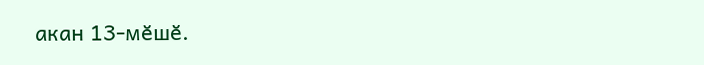акан 13-мӗшӗ.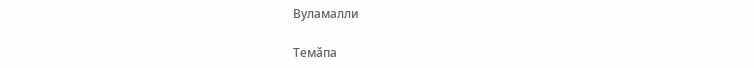Вуламалли

Темӑпа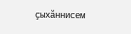ҫыхӑннисем